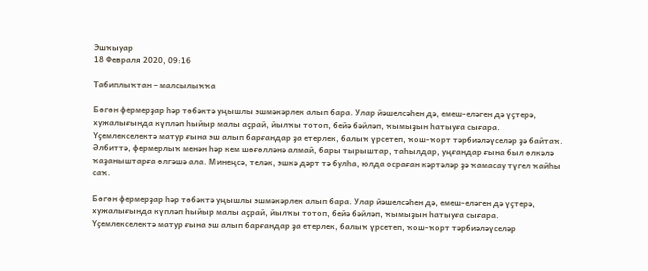Эшҡыуар
18 Февраля 2020, 09:16

Табиплыҡтан – малсылыҡҡа

Бөгөн фермерҙар һәр төбәктә уңышлы эшмәкәрлек алып бара. Улар йәшелсәһен дә, емеш-еләген дә үҫтерә, хужалығында күпләп һыйыр малы аҫрай, йылҡы тотоп, бейә бәйләп, ҡымыҙын һатыуға сығара. Үҫемлекселектә матур ғына эш алып барғандар ҙа етерлек, балыҡ үрсетеп, ҡош-ҡорт тәрбиәләүселәр ҙә байтаҡ. Әлбиттә, фермерлыҡ менән һәр кем шөғөлләнә алмай, бары тырыштар, таһылдар, уңғандар ғына был өлкәлә ҡаҙаныштарға өлгәшә ала. Минеңсә, теләк, эшкә дәрт тә булһа, юлда осраған кәртәләр ҙә ҡамасау түгел ҡайһы саҡ.

Бөгөн фермерҙар һәр төбәктә уңышлы эшмәкәрлек алып бара. Улар йәшелсәһен дә, емеш-еләген дә үҫтерә, хужалығында күпләп һыйыр малы аҫрай, йылҡы тотоп, бейә бәйләп, ҡымыҙын һатыуға сығара. Үҫемлекселектә матур ғына эш алып барғандар ҙа етерлек, балыҡ үрсетеп, ҡош-ҡорт тәрбиәләүселәр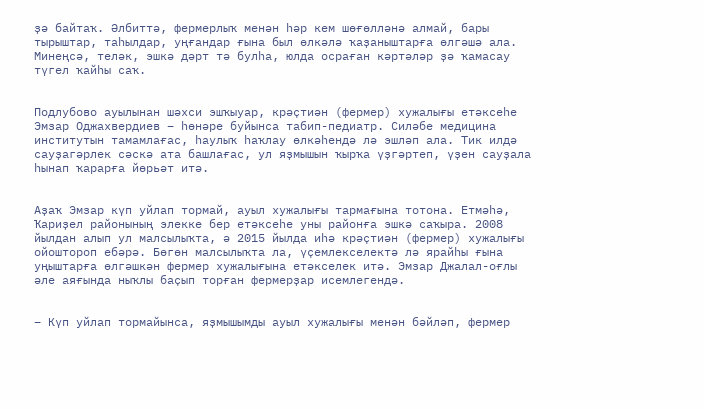ҙә байтаҡ. Әлбиттә, фермерлыҡ менән һәр кем шөғөлләнә алмай, бары тырыштар, таһылдар, уңғандар ғына был өлкәлә ҡаҙаныштарға өлгәшә ала. Минеңсә, теләк, эшкә дәрт тә булһа, юлда осраған кәртәләр ҙә ҡамасау түгел ҡайһы саҡ.


Подлубово ауылынан шәхси эшҡыуар, крәҫтиән (фермер) хужалығы етәксеһе Эмзар Оджахвердиев – һөнәре буйынса табип-педиатр. Силәбе медицина институтын тамамлағас, һаулыҡ һаҡлау өлкәһендә лә эшләп ала. Тик илдә сауҙагәрлек сәскә ата башлағас, ул яҙмышын ҡырҡа үҙгәртеп, үҙен сауҙала һынап ҡарарға йөрьәт итә.


Аҙаҡ Эмзар күп уйлап тормай, ауыл хужалығы тармағына тотона. Етмәһә, Ҡариҙел районының элекке бер етәксеһе уны районға эшкә саҡыра. 2008 йылдан алып ул малсылыҡта, ә 2015 йылда иһә крәҫтиән (фермер) хужалығы ойоштороп ебәрә. Бөгөн малсылыҡта ла, үҫемлекселектә лә ярайһы ғына уңыштарға өлгәшкән фермер хужалығына етәкселек итә. Эмзар Джалал-оғлы әле аяғында ныҡлы баҫып торған фермерҙар исемлегендә.


– Күп уйлап тормайынса, яҙмышымды ауыл хужалығы менән бәйләп, фермер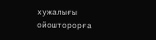хужалығы ойошторорға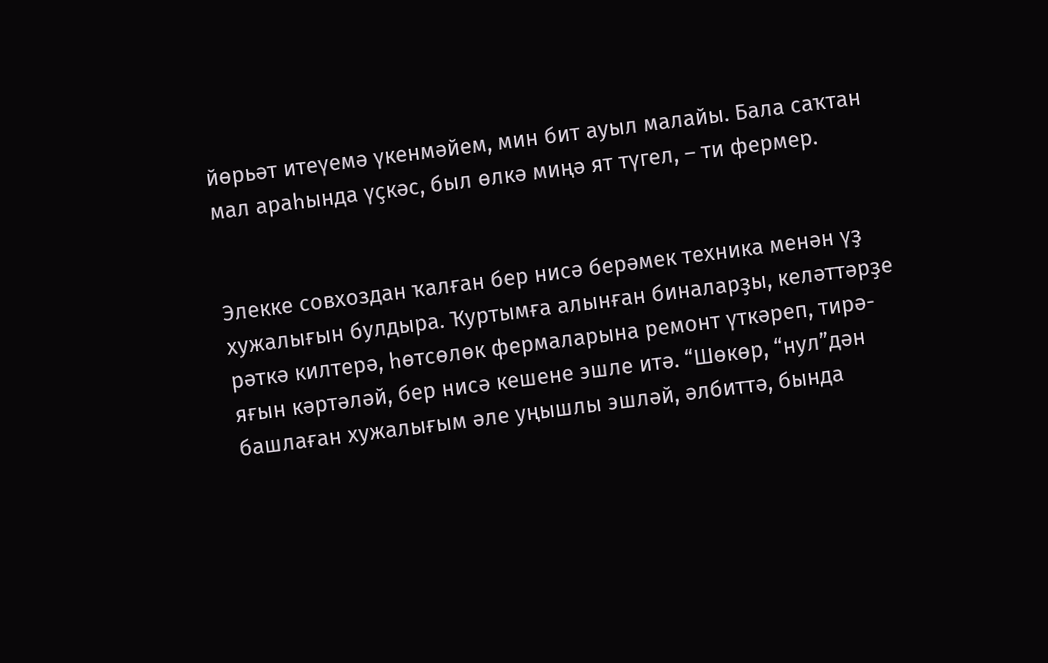йөрьәт итеүемә үкенмәйем, мин бит ауыл малайы. Бала саҡтан мал араһында үҫкәс, был өлкә миңә ят түгел, – ти фермер.


Элекке совхоздан ҡалған бер нисә берәмек техника менән үҙ хужалығын булдыра. Ҡуртымға алынған биналарҙы, келәттәрҙе рәткә килтерә, һөтсөлөк фермаларына ремонт үткәреп, тирә-яғын кәртәләй, бер нисә кешене эшле итә. “Шөкөр, “нул”дән башлаған хужалығым әле уңышлы эшләй, әлбиттә, бында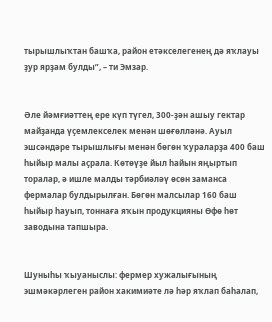тырышлыҡтан башҡа, район етәкселегенең дә яҡлауы ҙур ярҙам булды”, – ти Эмзар.


Әле йәмғиәттең ере күп түгел, 300-ҙән ашыу гектар майҙанда үҫемлекселек менән шөғөлләнә. Ауыл эшсәндәре тырышлығы менән бөгөн ҡураларҙа 400 баш һыйыр малы аҫрала. Көтөүҙе йыл һайын яңыртып торалар, ә ишле малды тәрбиәләү өсөн заманса фермалар булдырылған. Бөгөн малсылар 160 баш һыйыр һауып, тоннаға яҡын продукцияны Өфө һөт заводына тапшыра.


Шуныһы ҡыуаныслы: фермер хужалығының эшмәкәрлеген район хакимиәте лә һәр яҡлап баһалап,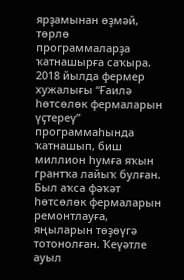ярҙамынан өҙмәй, төрлө программаларҙа ҡатнашырға саҡыра. 2018 йылда фермер хужалығы “Ғаилә һөтсөлөк фермаларын үҫтереү” программаһында ҡатнашып, биш миллион һумға яҡын грантҡа лайыҡ булған. Был аҡса фәҡәт һөтсөлөк фермаларын ремонтлауға, яңыларын төҙөүгә тотонолған. Ҡеүәтле ауыл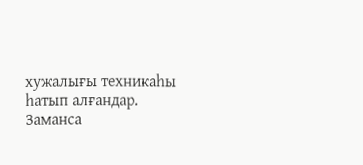хужалығы техникаһы һатып алғандар. Заманса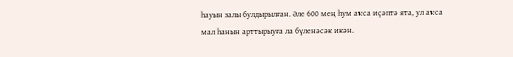һауын залы булдырылған. Әле 600 мең һум аҡса иҫәптә ята, ул аҡса мал һанын арттырыуға ла бүленәсәк икән.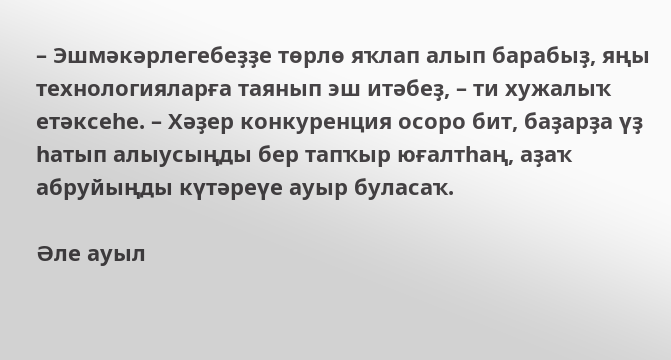– Эшмәкәрлегебеҙҙе төрлө яҡлап алып барабыҙ, яңы технологияларға таянып эш итәбеҙ, – ти хужалыҡ етәксеһе. – Хәҙер конкуренция осоро бит, баҙарҙа үҙ һатып алыусыңды бер тапҡыр юғалтһаң, аҙаҡ абруйыңды күтәреүе ауыр буласаҡ.

Әле ауыл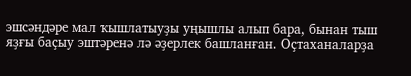эшсәндәре мал ҡышлатыуҙы уңышлы алып бара, бынан тыш яҙғы баҫыу эштәренә лә әҙерлек башланған. Оҫтаханаларҙа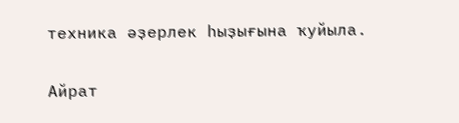техника әҙерлек һыҙығына ҡуйыла.


Айрат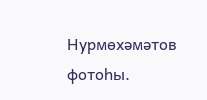Нурмөхәмәтов фотоһы.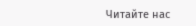Читайте нас